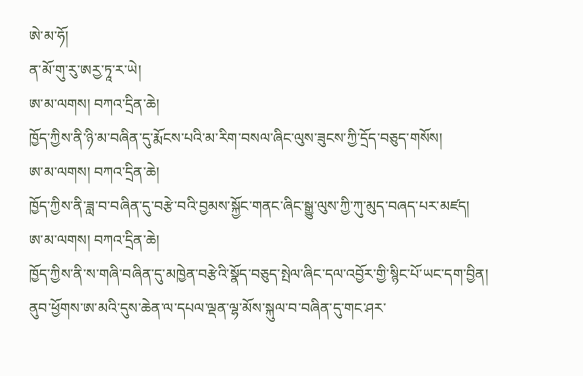ཨེ་མ་ཧོ།
ན་མོ་གུ་རུ་ཨརྱ་ཏཱ་ར་ཡེ།
ཨ་མ་ལགས། བཀའ་དྲིན་ཆེ།
ཁྱོད་ཀྱིས་ནི་ཉི་མ་བཞིན་དུ་རྨོངས་པའི་མ་རིག་བསལ་ཞིང་ལུས་ཟུངས་ཀྱི་དྲོད་བཅུད་གསོས།
ཨ་མ་ལགས། བཀའ་དྲིན་ཆེ།
ཁྱོད་ཀྱིས་ནི་ཟླ་བ་བཞིན་དུ་བརྩེ་བའི་བྱམས་སྐྱོང་གནང་ཞིང་སྒྱུ་ལུས་ཀྱི་ཀུ་མུད་བཞད་པར་མཛད།
ཨ་མ་ལགས། བཀའ་དྲིན་ཆེ།
ཁྱོད་ཀྱིས་ནི་ས་གཞི་བཞིན་དུ་མཁྱེན་བརྩེའི་སྣོད་བཅུད་སྤེལ་ཞིང་དལ་འབྱོར་གྱི་སྙིང་པོ་ཡང་དག་བྱིན།
ནུབ་ཕྱོགས་ཨ་མའི་དུས་ཆེན་ལ་དཔལ་ལྡན་ལྷ་མོས་སྐུལ་བ་བཞིན་དུ་གང་ཤར་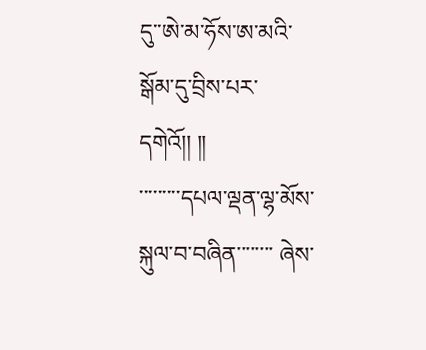དུ་་ཨེ་མ་ཧོས་ཨ་མའི་སྒོམ་དུ་བྲིས་པར་དགེའོ།། །།
་་་་་་་་་དཔལ་ལྡན་ལྷ་མོས་སྐུལ་བ་བཞིན་་་་་་་་ ཞེས་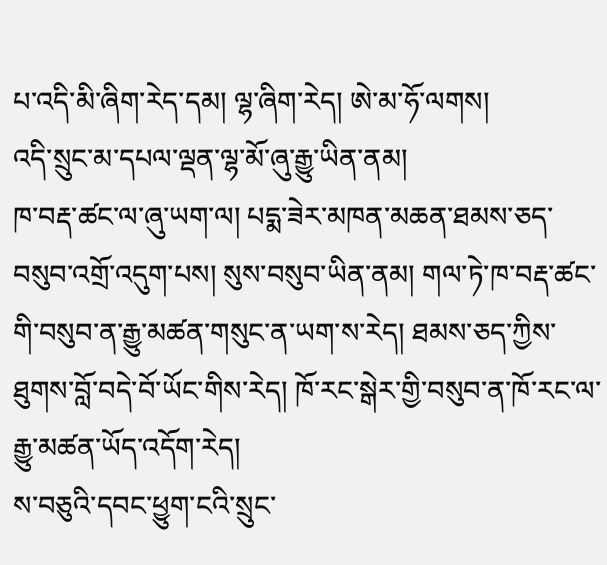པ་འདི་མི་ཞིག་རེད་དམ། ལྷ་ཞིག་རེད། ཨེ་མ་ཧོ་ལགས།
འདི་སྲུང་མ་དཔལ་ལྡན་ལྷ་མོ་ཞུ་རྒྱུ་ཡིན་ནམ།
ཁ་བརྡ་ཚང་ལ་ཞུ་ཡག་ལ། པདྨ་ཟེར་མཁན་མཆན་ཐམས་ཅད་བསུབ་འགྲོ་འདུག་པས། སུས་བསུབ་ཡིན་ནམ། གལ་ཏེ་ཁ་བརྡ་ཚང་གི་བསུབ་ན་རྒྱུ་མཚན་གསུང་ན་ཡག་ས་རེད། ཐམས་ཅད་ཀྱིས་ཐུགས་བློ་བདེ་བོ་ཡོང་གིས་རེད། ཁོ་རང་སྒེར་གྱི་བསུབ་ན་ཁོ་རང་ལ་རྒྱུ་མཚན་ཡོད་འདོག་རེད།
ས་བཅུའི་དབང་ཕྱུག་ངའི་སྲུང་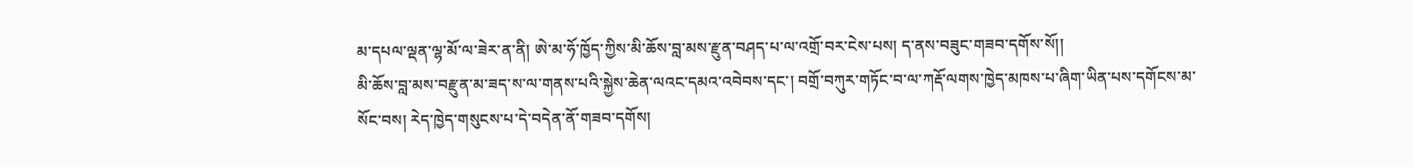མ་དཔལ་ལྡན་ལྷ་མོ་ལ་ཟེར་ན་ནི། ཨེ་མ་ཧོ་ཁྱོད་ཀྱིས་མི་ཆོས་བླ་མས་རྫུན་བཤད་པ་ལ་འགྲོ་བར་ངེས་པས། ད་ནས་བཟུང་གཟབ་དགོས་སོ།།
མི་ཆོས་བླ་མས་བརྫུན་མ་ཟད་ས་ལ་གནས་པའི་སྐྱེས་ཆེན་ལའང་དམའ་འབེབས་དང་། བགྲོ་བཀུར་གཏོང་བ་ལ་ཀརྡོ་ལགས་ཁྱེད་མཁས་པ་ཞིག་ཡིན་པས་དགོངས་མ་སོང་བས། རེད་ཁྱེད་གསུངས་པ་དེ་བདེན་ནོ་གཟབ་དགོས།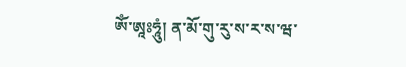ཨོཾ་ཨཱཿཧཱུཾ། ན་མོ་གུ་རུ་ས་ར་ས་ཝ་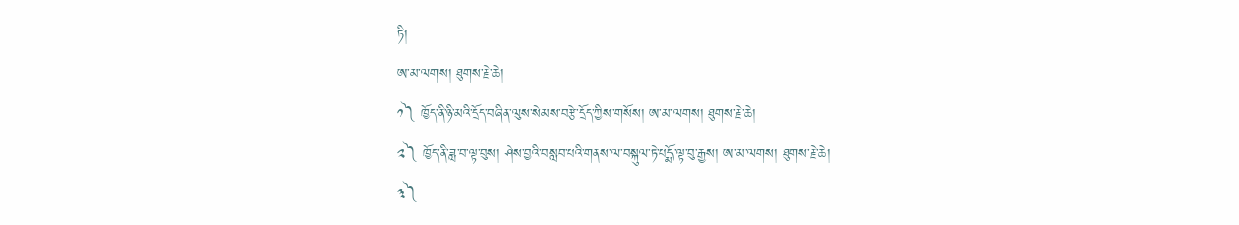ཏི།
ཨ་མ་ལགས། ཐུགས་རྗེ་ཆེ།
༡༽ ཁྱོད་ནི་ཉི་མའི་དྲོད་བཞིན་ལུས་སེམས་བརྩེ་དྲོད་ཀྱིས་གསོས། ཨ་མ་ལགས། ཐུགས་རྗེ་ཆེ།
༢༽ ཁྱོད་ནི་ཟླ་བ་ལྟ་བུས། ཤེས་བྱའི་བསླབ་པའི་གནས་ལ་བསྐུལ་ཏེ་པདྨོ་ལྟ་བུ་རྒྱས། ཨ་མ་ལགས། ཐུགས་རྗེ་ཆེ།
༣༽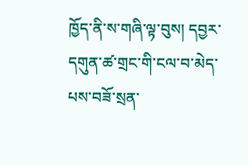ཁྱོད་ནི་ས་གཞི་ལྟ་བུས། དབྱར་དགུན་ཚ་གྲང་གི་ངལ་བ་མེད་པས་བཟོ་སྲན་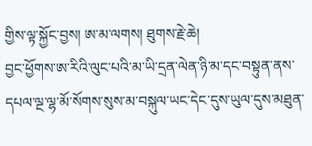གྱིས་ལྟ་སྐྱོང་བྱས། ཨ་མ་ལགས། ཐུགས་རྗེ་ཆེ།
བྱང་ཕྱོགས་ཨ་རིའི་ལུང་པའི་མ་ཡི་དྲན་ལེན་ཉི་མ་དང་བསྟུན་ནས་དཔལ་ལྔ་ལྷ་མོ་སོགས་སུས་མ་བསྐུལ་ཡང་དེང་དུས་ཡུལ་དུས་མཐུན་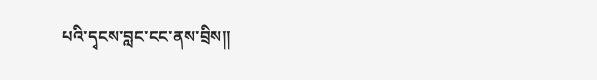པའི་དྭངས་བླང་ངང་ནས་བྲིས།།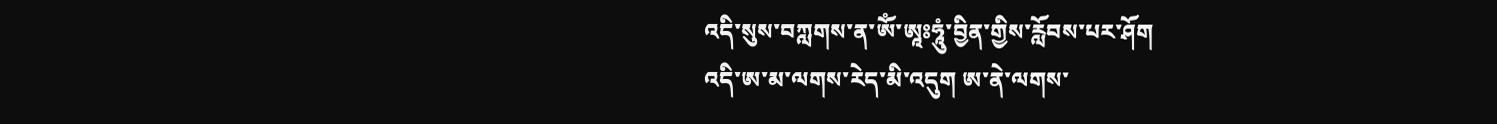འདི་སུས་བཀླགས་ན་ཨོཾ་ཨཱཿཧཱུཾ་བྱིན་གྱིས་རློབས་པར་ཤོག
འདི་ཨ་མ་ལགས་རེད་མི་འདུག ཨ་ནེ་ལགས་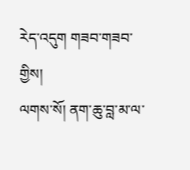རེད་འདུག གཟབ་གཟབ་གྱིས།
ལགས་སོ། ནག་ཆུ་བླ་མ་ལ་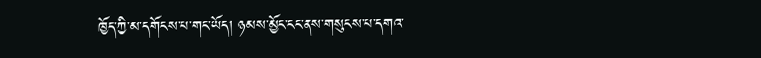ཁྱོད་ཀྱི་མ་དགོངས་པ་གང་ཡོད། ཉམས་མྱོང་ངང་ནས་གསུངས་པ་དགའ་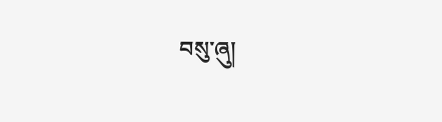བསུ་ཞུ།